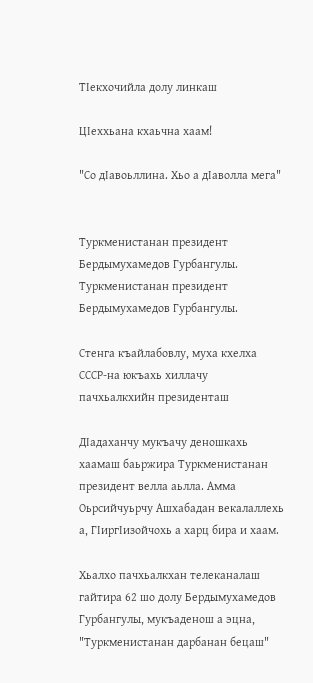ТIекхочийла долу линкаш

ЦIеххьана кхаьчна хаам!

"Со дIавоьллина. Хьо а дIаволла мега"


Туркменистанан президент Бердымухамедов Гурбангулы.
Туркменистанан президент Бердымухамедов Гурбангулы.

Стенга къайлабовлу, муха кхелха СССР-на юкъахь хиллачу пачхьалкхийн президенташ

ДIадаханчу мукъачу деношкахь хаамаш баьржира Туркменистанан президент велла аьлла. Амма Оьрсийчуьрчу Ашхабадан векалаллехь а, ГIиргIизойчохь а харц бира и хаам.

Хьалхо пачхьалкхан телеканалаш гайтира 62 шо долу Бердымухамедов Гурбангулы, мукъаденош а эцна, "Туркменистанан дарбанан бецаш"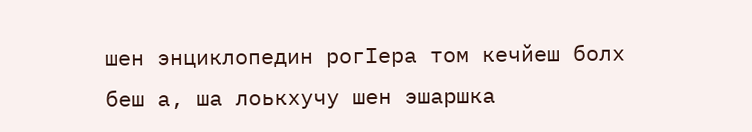шен энциклопедин рогIера том кечйеш болх беш а, ша лоькхучу шен эшаршка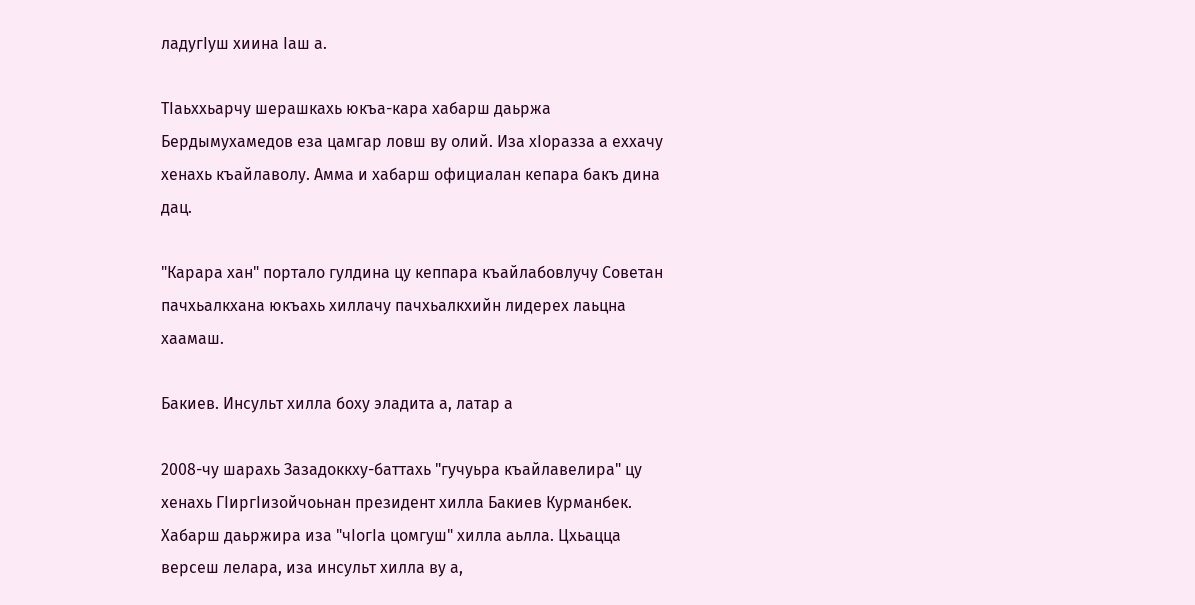ладугIуш хиина Iаш а.

ТIаьххьарчу шерашкахь юкъа-кара хабарш даьржа Бердымухамедов еза цамгар ловш ву олий. Иза хIоразза а еххачу хенахь къайлаволу. Амма и хабарш официалан кепара бакъ дина дац.

"Карара хан" портало гулдина цу кеппара къайлабовлучу Советан пачхьалкхана юкъахь хиллачу пачхьалкхийн лидерех лаьцна хаамаш.

Бакиев. Инсульт хилла боху эладита а, латар а

2008-чу шарахь Зазадоккху-баттахь "гучуьра къайлавелира" цу хенахь ГIиргIизойчоьнан президент хилла Бакиев Курманбек. Хабарш даьржира иза "чIогIа цомгуш" хилла аьлла. Цхьацца версеш лелара, иза инсульт хилла ву а,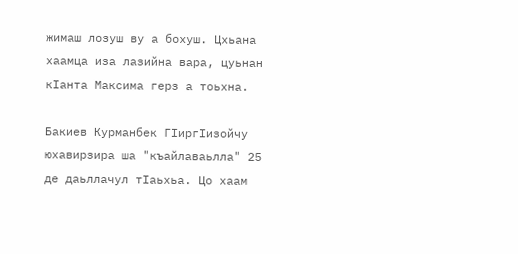жимаш лозуш ву а бохуш. Цхьана хаамца иза лазийна вара, цуьнан кIанта Максима герз а тоьхна.

Бакиев Курманбек ГIиргIизойчу юхавирзира ша "къайлаваьлла" 25 де даьллачул тIаьхьа. Цо хаам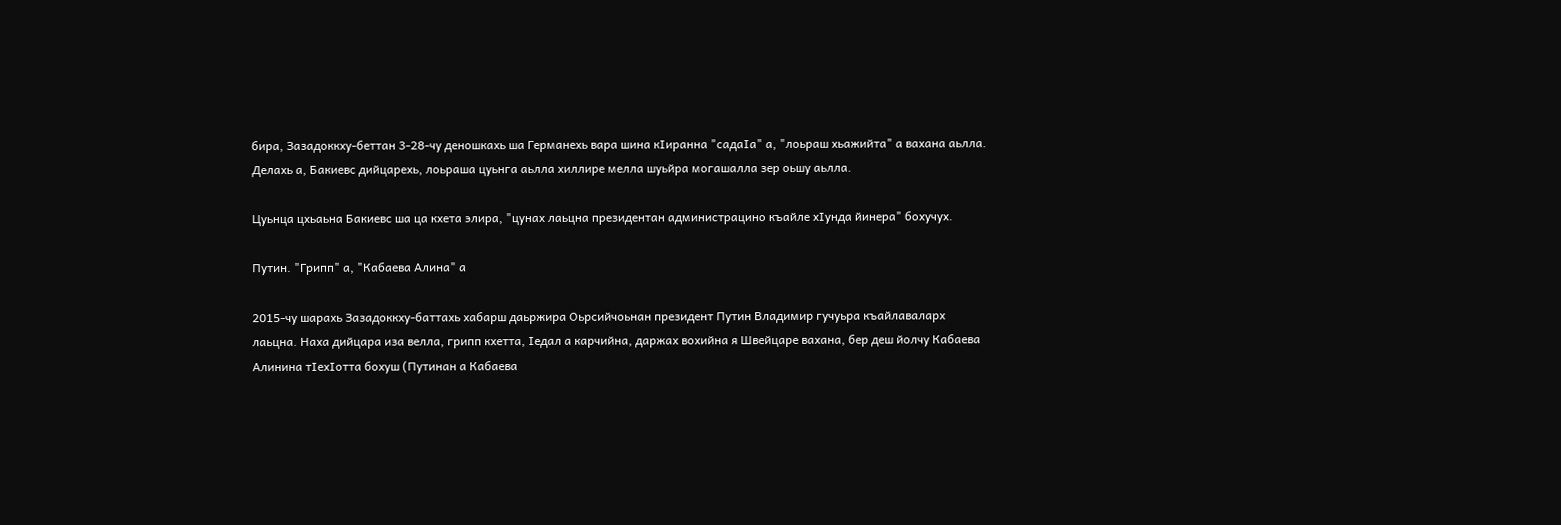бира, Зазадоккху-беттан 3-28-чу деношкахь ша Германехь вара шина кIиранна "садаIа" а, "лоьраш хьажийта" а вахана аьлла. Делахь а, Бакиевс дийцарехь, лоьраша цуьнга аьлла хиллире мелла шуьйра могашалла зер оьшу аьлла.

Цуьнца цхьаьна Бакиевс ша ца кхета элира, "цунах лаьцна президентан администрацино къайле хIунда йинера" бохучух.

Путин. "Грипп" а, "Кабаева Алина" а

2015-чу шарахь Зазадоккху-баттахь хабарш даьржира Оьрсийчоьнан президент Путин Владимир гучуьра къайлаваларх лаьцна. Наха дийцара иза велла, грипп кхетта, Iедал а карчийна, даржах вохийна я Швейцаре вахана, бер деш йолчу Кабаева Алинина тIехIотта бохуш (Путинан а Кабаева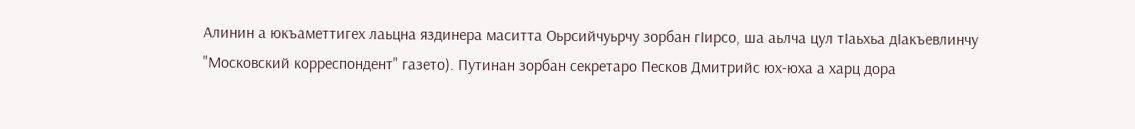Алинин а юкъаметтигех лаьцна яздинера маситта Оьрсийчуьрчу зорбан гIирсо, ша аьлча цул тIаьхьа дIакъевлинчу "Московский корреспондент" газето). Путинан зорбан секретаро Песков Дмитрийс юх-юха а харц дора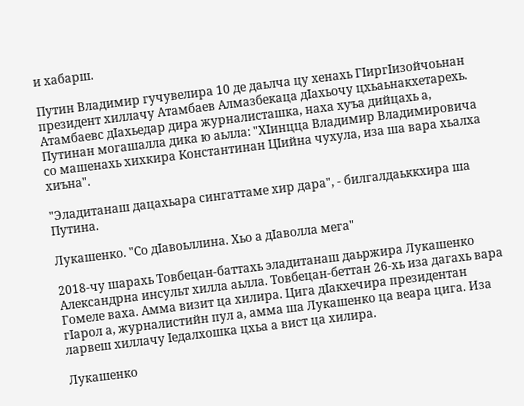и хабарш.

Путин Владимир гучувелира 10 де даьлча цу хенахь ГIиргIизойчоьнан президент хиллачу Атамбаев Алмазбекаца дIахьочу цхьаьнакхетарехь. Атамбаевс дIахьедар дира журналисташка, наха хуъа дийцахь а, Путинан могашалла дика ю аьлла: "ХIинцца Владимир Владимировича со машенахь хихкира Константинан ЦIийна чухула, иза ша вара хьалха хиъна".

"Эладитанаш дацахьара сингаттаме хир дара", - билгалдаьккхира ша Путина.

Лукашенко. "Со дIавоьллина. Хьо а дIаволла мега"

2018-чу шарахь Товбецан-баттахь эладитанаш даьржира Лукашенко Александрна инсульт хилла аьлла. Товбецан-беттан 26-хь иза дагахь вара Гомеле ваха. Амма визит ца хилира. Цига дIакхечира президентан гIарол а, журналистийн пул а, амма ша Лукашенко ца веара цига. Иза ларвеш хиллачу Iедалхошка цхьа а вист ца хилира.

Лукашенко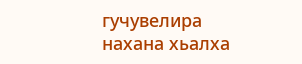гучувелира нахана хьалха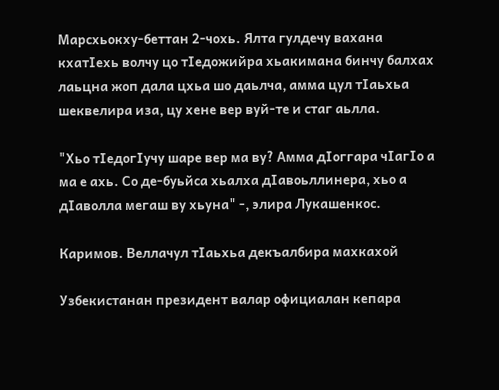Марсхьокху-беттан 2-чохь. Ялта гулдечу вахана кхатIехь волчу цо тIедожийра хьакимана бинчу балхах лаьцна жоп дала цхьа шо даьлча, амма цул тIаьхьа шеквелира иза, цу хене вер вуй-те и стаг аьлла.

"Хьо тIедогIучу шаре вер ма ву? Амма дIоггара чIагIо а ма е ахь. Со де-буьйса хьалха дIавоьллинера, хьо а дIаволла мегаш ву хьуна" -, элира Лукашенкос.

Каримов. Веллачул тIаьхьа декъалбира махкахой

Узбекистанан президент валар официалан кепара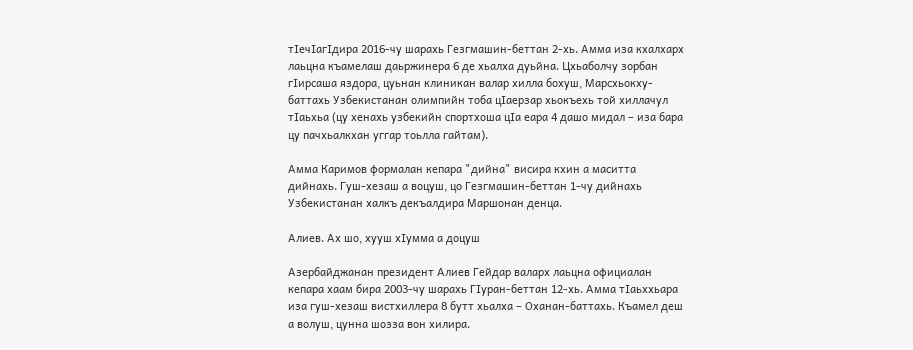тIечIагIдира 2016-чу шарахь Гезгмашин-беттан 2-хь. Амма иза кхалхарх лаьцна къамелаш даьржинера 6 де хьалха дуьйна. Цхьаболчу зорбан гIирсаша яздора, цуьнан клиникан валар хилла бохуш, Марсхьокху-баттахь Узбекистанан олимпийн тоба цIаерзар хьокъехь той хиллачул тIаьхьа (цу хенахь узбекийн спортхоша цIа еара 4 дашо мидал – иза бара цу пачхьалкхан уггар тоьлла гайтам).

Амма Каримов формалан кепара "дийна" висира кхин а маситта дийнахь. Гуш-хезаш а воцуш, цо Гезгмашин-беттан 1-чу дийнахь Узбекистанан халкъ декъалдира Маршонан денца.

Алиев. Ах шо, хууш хIумма а доцуш

Азербайджанан президент Алиев Гейдар валарх лаьцна официалан кепара хаам бира 2003-чу шарахь ГIуран-беттан 12-хь. Амма тIаьххьара иза гуш-хезаш вистхиллера 8 бутт хьалха – Оханан-баттахь. Къамел деш а волуш, цунна шозза вон хилира.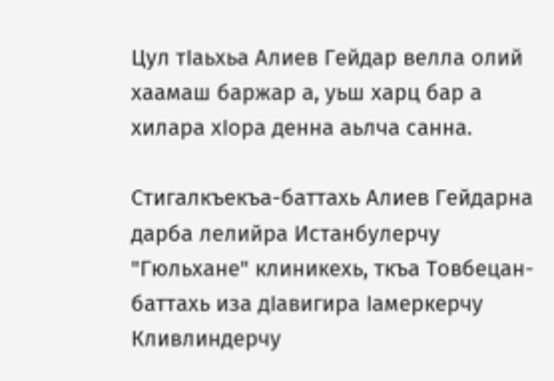Цул тIаьхьа Алиев Гейдар велла олий хаамаш баржар а, уьш харц бар а хилара хIора денна аьлча санна.

Стигалкъекъа-баттахь Алиев Гейдарна дарба лелийра Истанбулерчу "Гюльхане" клиникехь, ткъа Товбецан-баттахь иза дIавигира Iамеркерчу Кливлиндерчу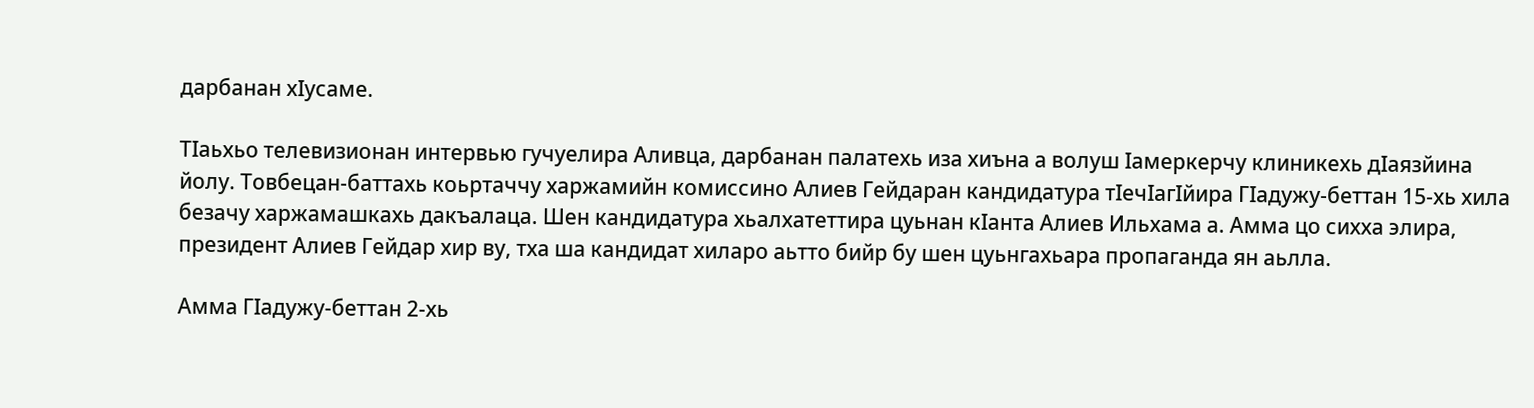дарбанан хIусаме.

ТIаьхьо телевизионан интервью гучуелира Аливца, дарбанан палатехь иза хиъна а волуш Iамеркерчу клиникехь дIаязйина йолу. Товбецан-баттахь коьртаччу харжамийн комиссино Алиев Гейдаран кандидатура тIечIагIйира ГIадужу-беттан 15-хь хила безачу харжамашкахь дакъалаца. Шен кандидатура хьалхатеттира цуьнан кIанта Алиев Ильхама а. Амма цо сихха элира, президент Алиев Гейдар хир ву, тха ша кандидат хиларо аьтто бийр бу шен цуьнгахьара пропаганда ян аьлла.

Амма ГIадужу-беттан 2-хь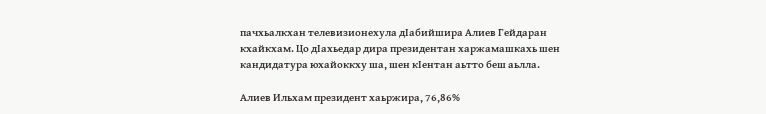пачхьалкхан телевизионехула дIабийшира Алиев Гейдаран кхайкхам. Цо дIахьедар дира президентан харжамашкахь шен кандидатура юхайоккху ша, шен кIентан аьтто беш аьлла.

Алиев Ильхам президент хаьржира, 76,86%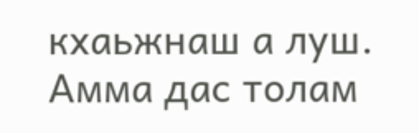кхаьжнаш а луш. Амма дас толам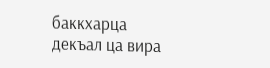баккхарца декъал ца вира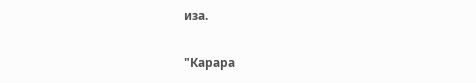иза.

"Карара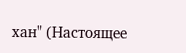хан" (Настоящее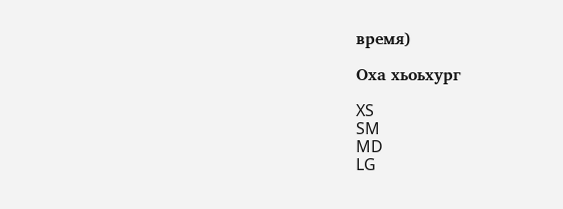время)

Оха хьоьхург

XS
SM
MD
LG